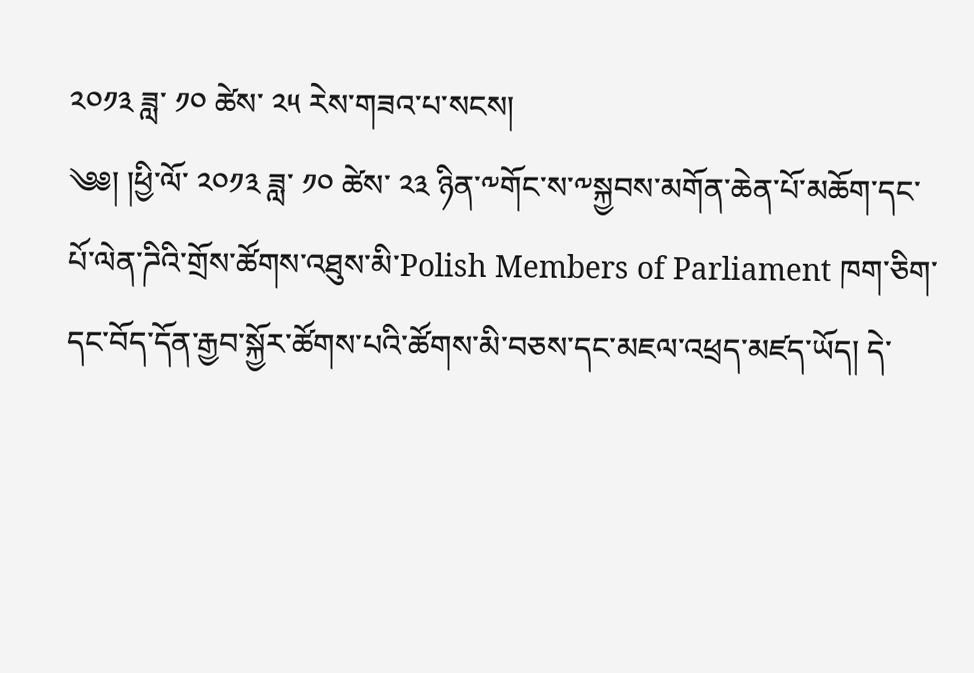༢༠༡༣ ཟླ་ ༡༠ ཚེས་ ༢༥ རེས་གཟའ་པ་སངས།
༄༅། །ཕྱི་ལོ་ ༢༠༡༣ ཟླ་ ༡༠ ཚེས་ ༢༣ ཉིན་༸གོང་ས་༸སྐྱབས་མགོན་ཆེན་པོ་མཆོག་དང་པོ་ལེན་ཌིའི་གྲོས་ཚོགས་འཐུས་མི་Polish Members of Parliament ཁག་ཅིག་དང་བོད་དོན་རྒྱབ་སྐྱོར་ཚོགས་པའི་ཚོགས་མི་བཅས་དང་མཇལ་འཕྲད་མཛད་ཡོད། དེ་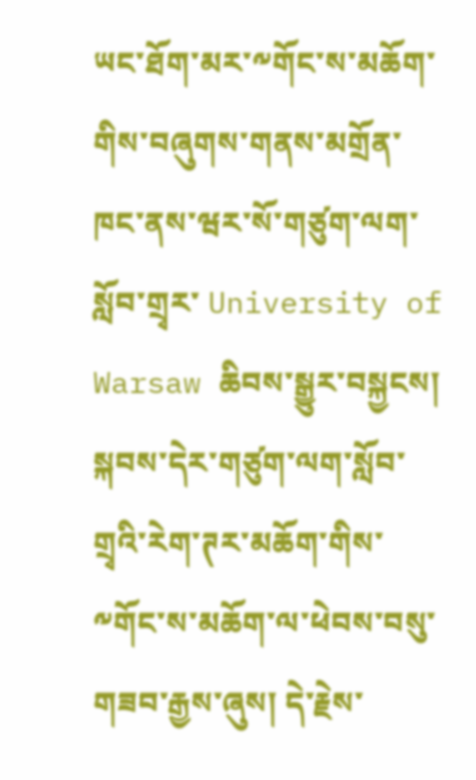ཡང་ཐོག་མར་༸གོང་ས་མཆོག་གིས་བཞུགས་གནས་མགྲོན་ཁང་ནས་ཝར་སོ་གཙུག་ལག་སློབ་གྲྭར་ University of Warsaw ཆིབས་སྒྱུར་བསྐྱངས། སྐབས་དེར་གཙུག་ལག་སློབ་གྲྭའི་རེག་ཊར་མཆོག་གིས་༸གོང་ས་མཆོག་ལ་ཕེབས་བསུ་གཟབ་རྒྱས་ཞུས། དེ་རྗེས་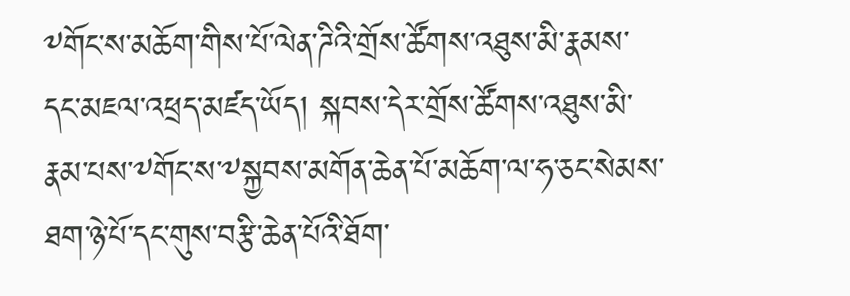༸གོང་ས་མཆོག་གིས་པོ་ལེན་ཌིའི་གྲོས་ཚོགས་འཐུས་མི་རྣམས་དང་མཇལ་འཕྲད་མཛད་ཡོད། སྐབས་དེར་གྲོས་ཚོགས་འཐུས་མི་རྣམ་པས་༸གོང་ས་༸སྐྱབས་མགོན་ཆེན་པོ་མཆོག་ལ་ཧ་ཅང་སེམས་ཐག་ཉེ་པོ་དང་གུས་བརྩི་ཆེན་པོའི་ཐོག་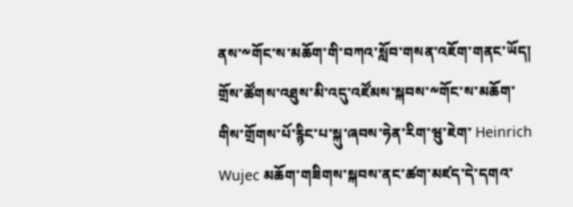ནས་༸གོང་ས་མཆོག་གི་བཀའ་སློབ་གསན་འཇོག་གནང་ཡོད། གྲོས་ཚོགས་འཐུས་མི་འདུ་འཛོམས་སྐབས་༸གོང་ས་མཆོག་གིས་གྲོགས་པོ་རྙིང་པ་སྐུ་ཞབས་ཧེན་རིག་ཝུ་ཇེག་ Heinrich Wujec མཆོག་གཟིགས་སྐབས་ནང་ཚག་མཛད་དེ་དགའ་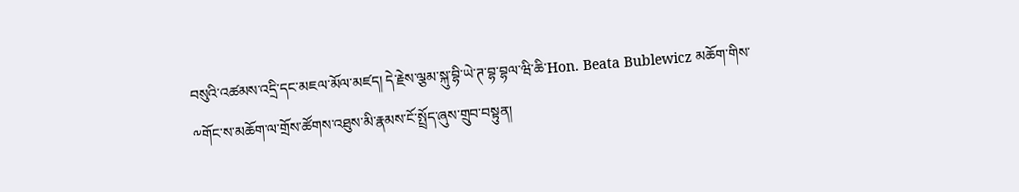བསུའི་འཚམས་འདྲི་དང་མཇལ་མོལ་མཛད། དེ་རྗེས་ལྕམ་སྐུ་བྷི་ཡེ་ཊ་བྷ་བྷལ་ཝི་ཆི་Hon. Beata Bublewicz མཆོག་གིས་༸གོང་ས་མཆོག་ལ་གྲོས་ཚོགས་འཐུས་མི་རྣམས་ངོ་སྤྲོད་ཞུས་གྲུབ་བསྟུན།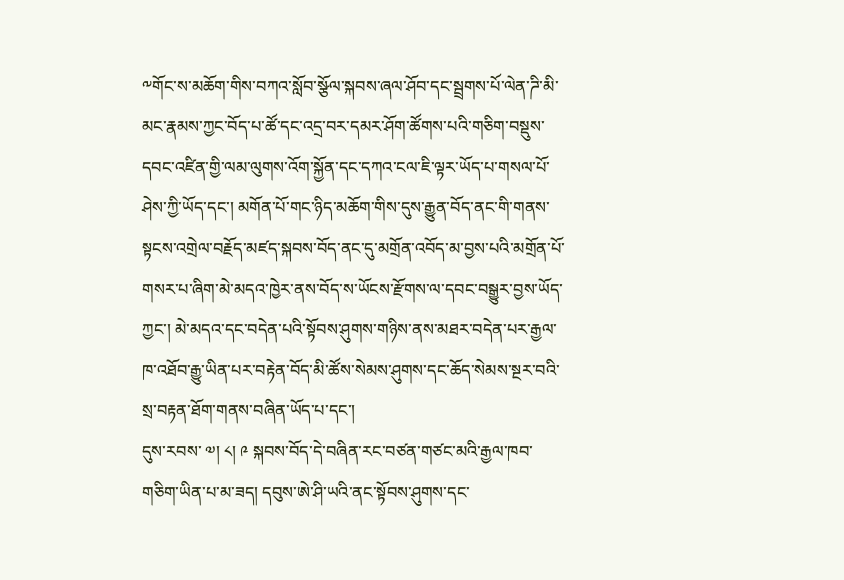༸གོང་ས་མཆོག་གིས་བཀའ་སློབ་སྩོལ་སྐབས་ཞལ་ཤོབ་དང་སྦྲགས་པོ་ལེན་ཌི་མི་མང་རྣམས་ཀྱང་བོད་པ་ཚོ་དང་འདྲ་བར་དམར་ཤོག་ཚོགས་པའི་གཅིག་བསྡུས་དབང་འཛིན་གྱི་ལམ་ལུགས་འོག་སྐྱོན་དང་དཀའ་ངལ་ཇི་ལྟར་ཡོད་པ་གསལ་པོ་ཤེས་ཀྱི་ཡོད་དང་། མགོན་པོ་གང་ཉིད་མཆོག་གིས་དུས་རྒྱུན་བོད་ནང་གི་གནས་སྟངས་འགྲེལ་བརྗོད་མཛད་སྐབས་བོད་ནང་དུ་མགྲོན་འབོད་མ་བྱས་པའི་མགྲོན་པོ་གསར་པ་ཞིག་མེ་མདའ་ཁྱེར་ནས་བོད་ས་ཡོངས་རྫོགས་ལ་དབང་བསྒྱུར་བྱས་ཡོད་ཀྱང་། མེ་མདའ་དང་བདེན་པའི་སྟོབས་ཤུགས་གཉིས་ནས་མཐར་བདེན་པར་རྒྱལ་ཁ་འཐོབ་རྒྱུ་ཡིན་པར་བརྟེན་བོད་མི་ཚོས་སེམས་ཤུགས་དང་ཆོད་སེམས་སྔར་བའི་སྲ་བརྟན་ཐོག་གནས་བཞིན་ཡོད་པ་དང་།
དུས་རབས་ ༧། ༨། ༩ སྐབས་བོད་དེ་བཞིན་རང་བཙན་གཙང་མའི་རྒྱལ་ཁབ་གཅིག་ཡིན་པ་མ་ཟད། དབུས་ཨེ་ཤི་ཡའི་ནང་སྟོབས་ཤུགས་དང་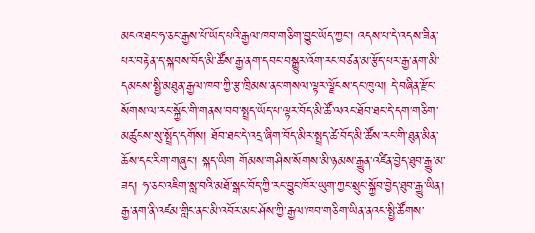མངའ་ཐང་ཧ་ཅང་རྒྱས་པོ་ཡོད་པའི་རྒྱལ་ཁབ་གཅིག་བྱུང་ཡོད་ཀྱང་། འདས་པ་དེ་འདས་ཟིན་པར་བརྟེན་ད་སྐབས་བོད་མི་ཚོས་རྒྱ་ནག་དབང་བསྒྱུར་འོག་རང་བཙན་མ་རྩོད་པར་རྒྱ་ནག་མི་དམངས་སྤྱི་མཐུན་རྒྱལ་ཁབ་ཀྱི་རྩ་ཁྲིམས་ནང་གསལ་ལྟར་ལྗོངས་དང་ཁུལ། དེ་བཞིན་རྫོང་སོགས་ལ་རང་སྐྱོང་གི་གནས་བབ་སྤྲད་ཡོད་པ་ལྟར་བོད་མི་ཚོ་ལའང་ཐོབ་ཐང་དེ་དག་གཅིག་མཚུངས་སུ་སྤྲོད་དགོས། ཐོབ་ཐང་དེ་འདྲ་ཞིག་བོད་མིར་སྤྲད་ཚེ་བོད་མི་ཚོས་རང་གི་ཐུན་མིན་ཆོས་དང་རིག་གཞུང་། སྐད་ཡིག གོམས་གཤིས་སོགས་མི་ཉམས་རྒྱུན་འཛིན་བྱེད་ཐུབ་རྒྱུ་མ་ཟད། ཧ་ཅང་འཇིག་སླ་བའི་མཐོ་སྒང་བོད་ཀྱི་རང་བྱུང་ཁོར་ཡུག་ཀྱང་སྲུང་སྐྱོབ་བྱེད་ཐུབ་རྒྱུ་ཡིན།
རྒྱ་ནག་ནི་འཛམ་གླིང་ནང་མི་འབོར་མང་ཤོས་ཀྱི་རྒྱལ་ཁབ་གཅིག་ཡིན་ནའང་སྤྱི་ཚོགས་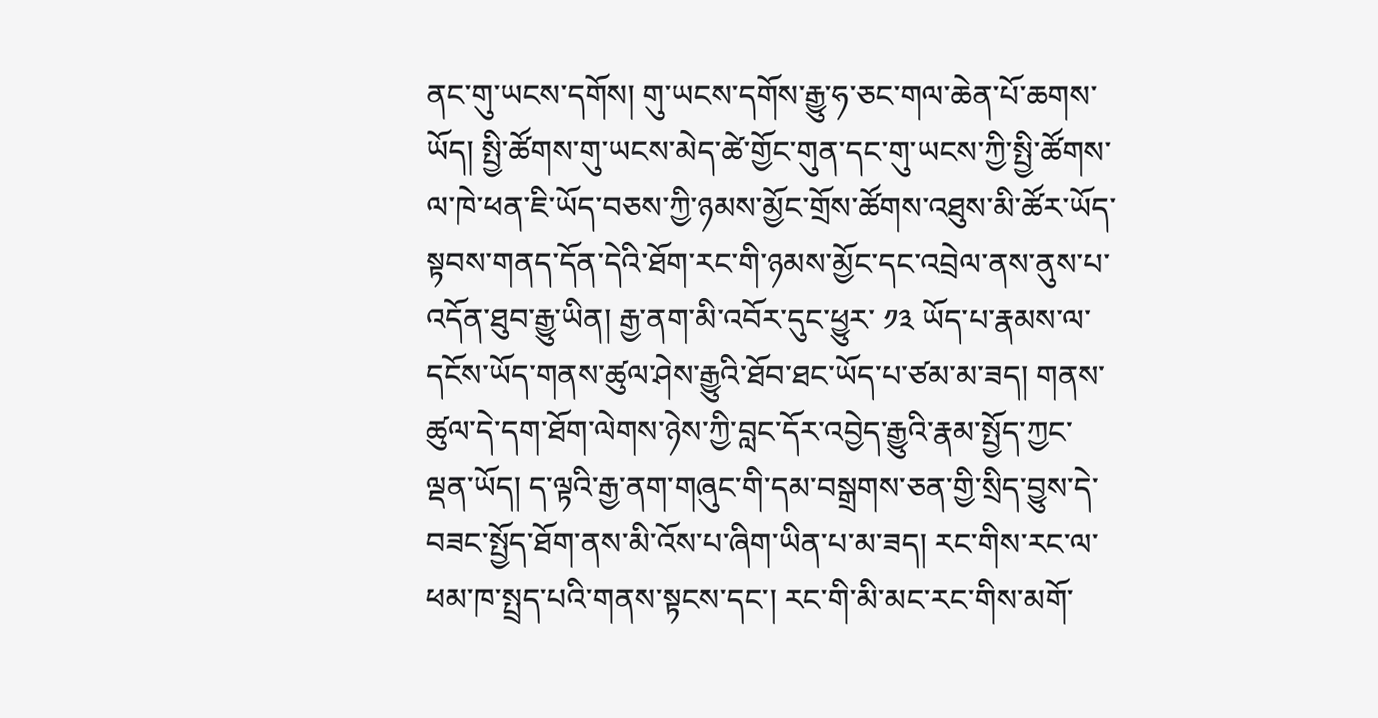ནང་གུ་ཡངས་དགོས། གུ་ཡངས་དགོས་རྒྱུ་ཧ་ཅང་གལ་ཆེན་པོ་ཆགས་ཡོད། སྤྱི་ཚོགས་གུ་ཡངས་མེད་ཚེ་གྱོང་གུན་དང་གུ་ཡངས་ཀྱི་སྤྱི་ཚོགས་ལ་ཁེ་ཕན་ཇི་ཡོད་བཅས་ཀྱི་ཉམས་མྱོང་གྲོས་ཚོགས་འཐུས་མི་ཚོར་ཡོད་སྟབས་གནད་དོན་དེའི་ཐོག་རང་གི་ཉམས་མྱོང་དང་འབྲེལ་ནས་ནུས་པ་འདོན་ཐུབ་རྒྱུ་ཡིན། རྒྱ་ནག་མི་འབོར་དུང་ཕྱུར་ ༡༣ ཡོད་པ་རྣམས་ལ་དངོས་ཡོད་གནས་ཚུལ་ཤེས་རྒྱུའི་ཐོབ་ཐང་ཡོད་པ་ཙམ་མ་ཟད། གནས་ཚུལ་དེ་དག་ཐོག་ལེགས་ཉེས་ཀྱི་བླང་དོར་འབྱེད་རྒྱུའི་རྣམ་སྤྱོད་ཀྱང་ལྡན་ཡོད། ད་ལྟའི་རྒྱ་ནག་གཞུང་གི་དམ་བསྒྲགས་ཅན་གྱི་སྲིད་བྱུས་དེ་བཟང་སྤྱོད་ཐོག་ནས་མི་འོས་པ་ཞིག་ཡིན་པ་མ་ཟད། རང་གིས་རང་ལ་ཕམ་ཁ་སྤྲད་པའི་གནས་སྟངས་དང་། རང་གི་མི་མང་རང་གིས་མགོ་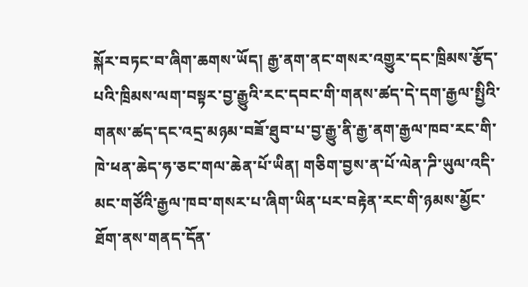སྐོར་བཏང་བ་ཞིག་ཆགས་ཡོད། རྒྱ་ནག་ནང་གསར་འགྱུར་དང་ཁྲིམས་རྩོད་པའི་ཁྲིམས་ལག་བསྟར་བྱ་རྒྱུའི་རང་དབང་གི་གནས་ཚད་དེ་དག་རྒྱལ་སྤྱིའི་གནས་ཚད་དང་འདྲ་མཉམ་བཟོ་ཐུབ་པ་བྱ་རྒྱུ་ནི་རྒྱ་ནག་རྒྱལ་ཁབ་རང་གི་ཁེ་ཕན་ཆེད་ཧ་ཅང་གལ་ཆེན་པོ་ཡིན། གཅིག་བྱས་ན་པོ་ལེན་ཌི་ཡུལ་འདི་མང་གཙོའི་རྒྱལ་ཁབ་གསར་པ་ཞིག་ཡིན་པར་བརྟེན་རང་གི་ཉམས་མྱོང་ཐོག་ནས་གནད་དོན་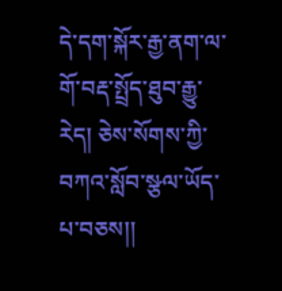དེ་དག་སྐོར་རྒྱ་ནག་ལ་གོ་བརྡ་སྤྲོད་ཐུབ་རྒྱུ་རེད། ཅེས་སོགས་ཀྱི་བཀའ་སློབ་སྩལ་ཡོད་པ་བཅས།།